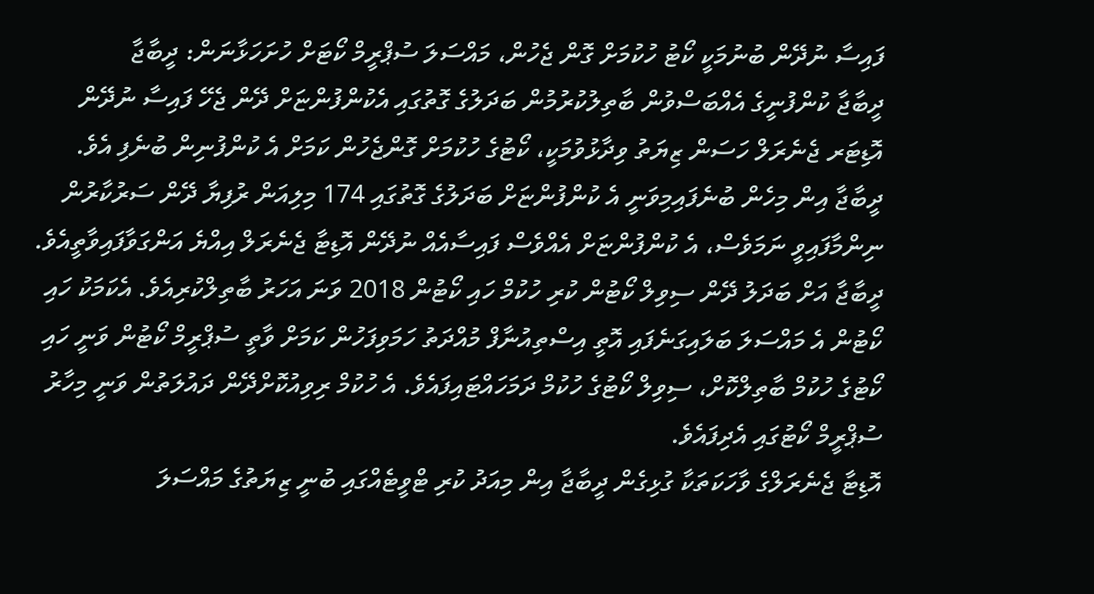ފައިސާ ނުދޭން ބުނުމަކީ ކޯޓު ހުކުމަށް ގޮން ޖެހުން، މައްސަލަ ސުޕްރީމް ކޯޓަށް ހުށަހަޅާނަން: ދީބާޖާ
ދީބާޖާ ކުންފުނީގެ އެއްބަސްވުން ބާތިލުކުރުމުން ބަދަލުގެ ގޮތުގައި އެކުންފުންޏަށް ދޭން ޖެހޭ ފައިސާ ނުދޭން އޮޑިޓަރ ޖެނެރަލް ހަސަން ޒިޔަތު ވިދާޅުވުމަކީ، ކޯޓުގެ ހުކުމަށް ގޮންޖެހުން ކަމަށް އެ ކުންފުނިން ބުނެފި އެވެ.
ދީބާޖާ އިން މިހެން ބުނެފައިމިވަނީ އެ ކުންފުންޏަށް ބަދަލުގެ ގޮތުގައި 174 މިލިއަން ރުފިޔާ ދޭން ސަރުކާރުން ނިންމާފައިވީ ނަމަވެސް، އެ ކުންފުންޏަށް އެއްވެސް ފައިސާއެއް ނުދޭން އޮޑިޓާ ޖެނެރަލް އިއްޔެ އަންގަވާފައިވާތީއެވެ.
ދީބާޖާ އަށް ބަދަލު ދޭން ސިވިލް ކޯޓުން ކުރި ހުކުމް ހައި ކޯޓުން 2018 ވަނަ އަހަރު ބާތިލްކުރިއެވެ. އެކަމަކު ހައި ކޯޓުން އެ މައްސަލަ ބަލައިގަނެފައި އޮތީ އިސްތިއުނާފް މުއްދަތު ހަމަވިފަހުން ކަމަށް ވާތީ ސުޕްރީމް ކޯޓުން ވަނީ ހައި ކޯޓުގެ ހުކުމް ބާތިލްކޮށް، ސިވިލް ކޯޓުގެ ހުކުމް ދަމަހައްޓައިފައެވެ. އެ ހުކުމް ރިވިއުކޮށްދޭން ދައުލަތުން ވަނީ މިހާރު ސުޕްރީމް ކޯޓުގައި އެދިފައެވެ.
އޮޑިޓާ ޖެނެރަލްގެ ވާހަކަތަކާ ގުޅިގެން ދީބާޖާ އިން މިއަދު ކުރި ޓްވީޓެއްގައި ބުނީ ޒިޔަތުގެ މައްސަލަ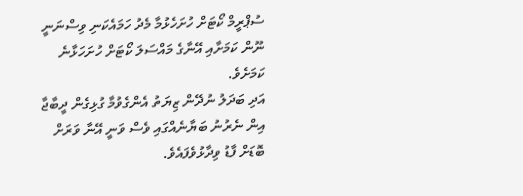ސުޕްރީމް ކޯޓަށް ހުށަހެޅުމާ މެދު ހަމައެކަނި ވިސްނަނީ ނޫން ކަމަށާއި އޭނާގެ މައްސަލަ ކޯޓަށް ހުށަހަޅާނެ ކަމަށެވެ.
އަދި ބަދަލު ނުދޭން ޒިޔަތު އެންގެވުމާ ގުޅިގެން ދީބާޖާ އިން ނެރުނު ބަޔާނެއްގައި ވެސް ވަނީ އޭނާ ވަރަށް ބޮޑަށް ފާޑު ވިދާޅުވެފައެވެ.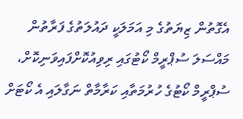އެގޮތުން ޒިޔަތުގެ މި އަމަލަކީ ދައުލަތުގެ ފަރާތުން މައްސަލަ ސުޕްރީމް ކޯޓުގައި ރިވިއުކޮށްފައިވަނިކޮށް، ސުޕްރީމް ކޯޓުގެ ހުރުމަތާއި ކަރާމާތް ނަގާލައި އެ ކޯޓަށް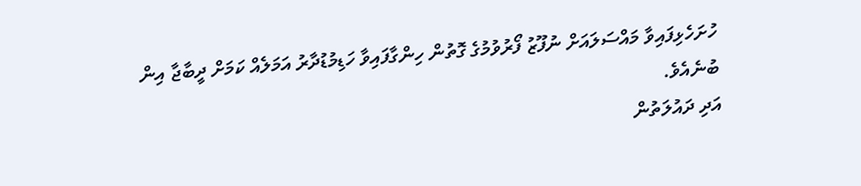ހުށަހެޅިފައިވާ މައްސަލައަށް ނުފޫޒު ފޯރުވުމުގެ ގޮތުން ހިންގާފައިވާ ހަޑިމުޑުދާރު އަމަލެއް ކަމަށް ދީބާޖާ އިން ބުނެއެވެ.
އަދި ދައުލަތުން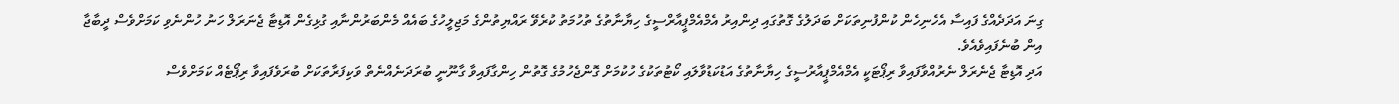ގިނަ އަދަދެއްގެ ފައިސާ އެހެނިހެން ކުންފުނިތަކަށް ބަދަލުގެ ގޮތުގައި ދިންއިރު އެމްއެމްޕީއާރްސީގެ ހިޔާނާތުގެ ތުހުމަތު ކުރެވޭ ރައްޔިތުންގެ މަޖިލީހުގެ ބައެއް މެންބަރުންނާއި ގުޅިގެން އޮޑިޓާ ޖެނަރަލް ހަނު ހުންނެވި ކަމަށްވެސް ދީބާޖާ އިން ބުނެފައިވެއެވެ.
އަދި އޮޑިޓާ ޖެނެރަލް ނެރުއްވާފައިވާ ރިޕޯޓަކީ އެމްއެމްޕީއާރުސީގެ ހިޔާނާތުގެ އަޑުކަޑުވާލައި ކޯޓުތަކުގެ ހުކުމަށް ގޮންޖެހުމުގެ ގޮތުން ހިންގާފައިވާ ގާނޫނީ ބުރަދަނެއްނެތް ވަކިފަރާތަކަށް ބުރަވެފައިވާ ރިޕޯޓެއް ކަމަށްވެސް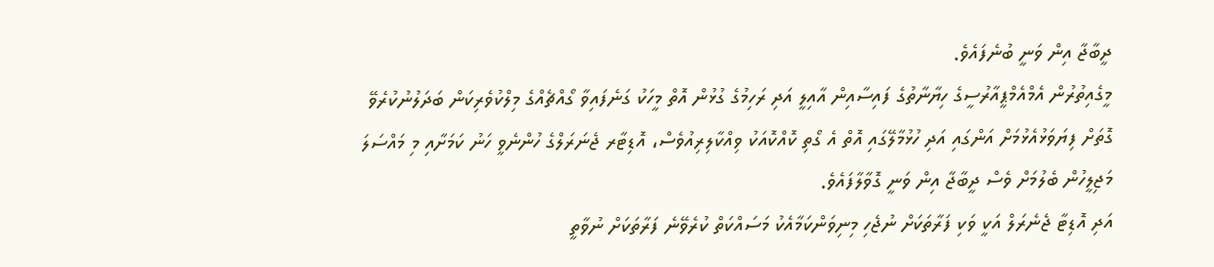ދީބާޖާ އިން ވަނީ ބުނެފައެވެ.
މީގެއިތުރުން އެމްއެމްޕީއާރުސީގެ ހިޔާނާތުގެ ފައިސާއިން އާއިލީ އަދި ރަހިމުގެ ގުޅުން އޮތް މީހަކު ގަނެފައިވާ ގޯއްޗެއްގެ މިލްކުވެރިކަން ބަދަލުނުކުރެވޭ ގޮތަށް ފިޔަވަޅުއެޅުމަށް އަންގައި އަދި ހުޅުމާލޭގައި އޮތް އެ ގޯތި ކޮއްކޮއަކު ވިއްކާލިރިއުވެސް، އޮޑިޓާރ ޖެނަރަލްގެ ހުންނެވީ ހަނު ކަމަށާއި މި މައްސަލަ މަޖިލީހުން ބެލުމަށް ވެސް ދީބާޖާ އިން ވަނީ ގޮވާލާފައެވެ.
އަދި އޮޑިޓާ ޖެނެރަލް އަކީ ވަކި ފަރާތަކަށް ނުޖެހި މިނިވަންކަމާއެކު މަސައްކަތް ކުރެވޭނެ ފަރާތަކަށް ނުވާތީ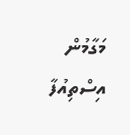މަގާމުން އިސްތިއުފާ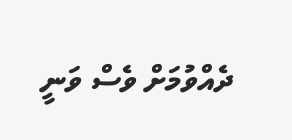ދެއްވުމަށް ވެސް ވަނީ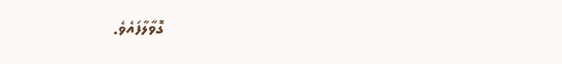ގޮވާލާފައެވެ.